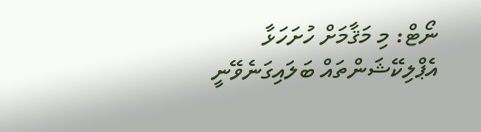ނޯޓް: މި މަޤާމަށް ހުށަހަޅާ އެޕްލިކޭޝަންތައް ބަލައިގަނެވޭނީ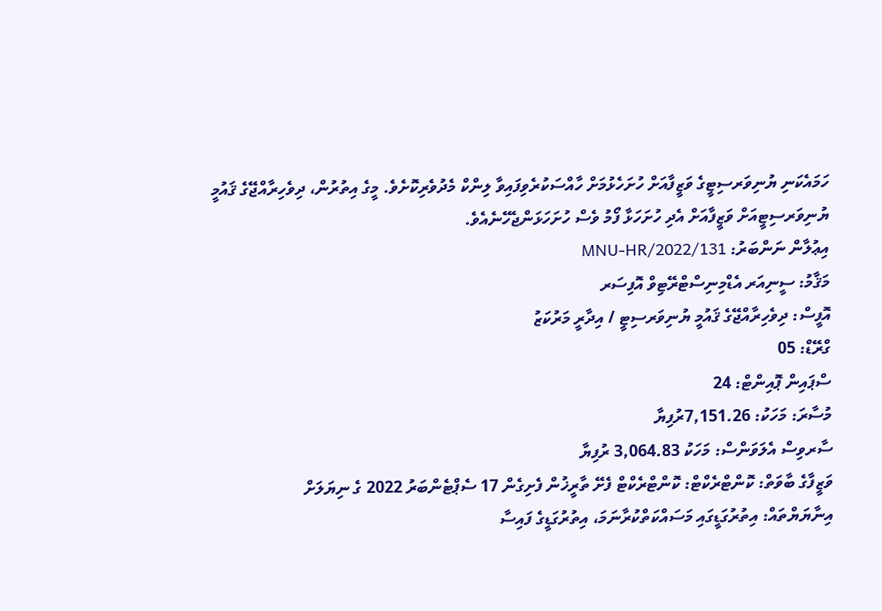ހަމައެކަނި ޔުނިވަރސިޓީގެ ވަޒީފާއަށް ހުށަހެޅުމަށް ހާއްސަކުރެވިފައިވާ ލިންކް މެދުވެރިކޮށެވެ. މީގެ އިތުރުން، ދިވެހިރާއްޖޭގެ ޤައުމީ ޔުނިވަރސިޓީއަށް ވަޒީފާއަށް އެދި ހުށަހަޅާ ފޯމު ވެސް ހުށަހަޅަންޖެހޭނެއެވެ.
އިޢުލާން ނަންބަރު: MNU-HR/2022/131
މަޤާމު: ސީނިއަރ އެޑްމިނިސްޓްރޭޓިވް އޮފިސަރ
އޮފީސް: ދިވެހިރާއްޖޭގެ ޤައުމީ ޔުނިވަރސިޓީ / އިދާރީ މަރުކަޒު
ގްރޭޑް: 05
ސްޕައިން ޕޮއިންޓް: 24
މުސާރަ: މަހަކު: 7,151.26ރުފިޔާ
ސާރވިސް އެލަވަންސް: މަހަކު 3,064.83 ރުފިޔާ
ވަޒީފާގެ ބާވަތް: ކޮންޓްރެކްޓް: ކޮންޓްރެކްޓް ފެށޭ ތާރީޚުން ފެށިގެން 17 ސެޕްޓެންބަރު 2022 ގެ ނިޔަލަށް
އިނާޔަޔްތައް: އިތުރުގަޑީގައި މަސައްކަތްކުރާނަމަ، އިތުރުގަޑީގެ ފައިސާ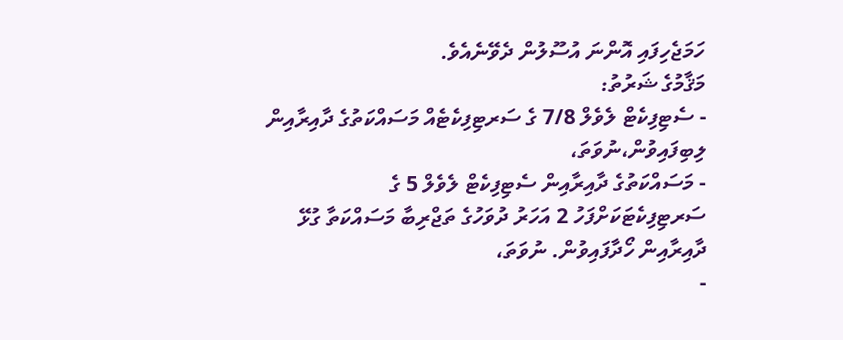ހަމަޖެހިފައި އޮންނަ އުސޫލުން ދެވޭނެއެވެ.
މަޤާމުގެ ޝަރުތު:
- ސެޓިފިކެޓް ލެވެލް 7/8 ގެ ސަރޓިފިކެޓެއް މަސައްކަތުގެ ދާއިރާއިން ލިބިފައިވުން،ނުވަތަ،
- މަސައްކަތުގެ ދާއިރާއިން ސެޓިފިކެޓް ލެވެލް 5 ގެ ސަރޓިފިކެޓަކަށްފަހު 2 އަހަރު ދުވަހުގެ ތަޖްރިބާ މަސައްކަތާ ގުޅޭ ދާއިރާއިން ހޯދާފައިވުން. ނުވަތަ،
-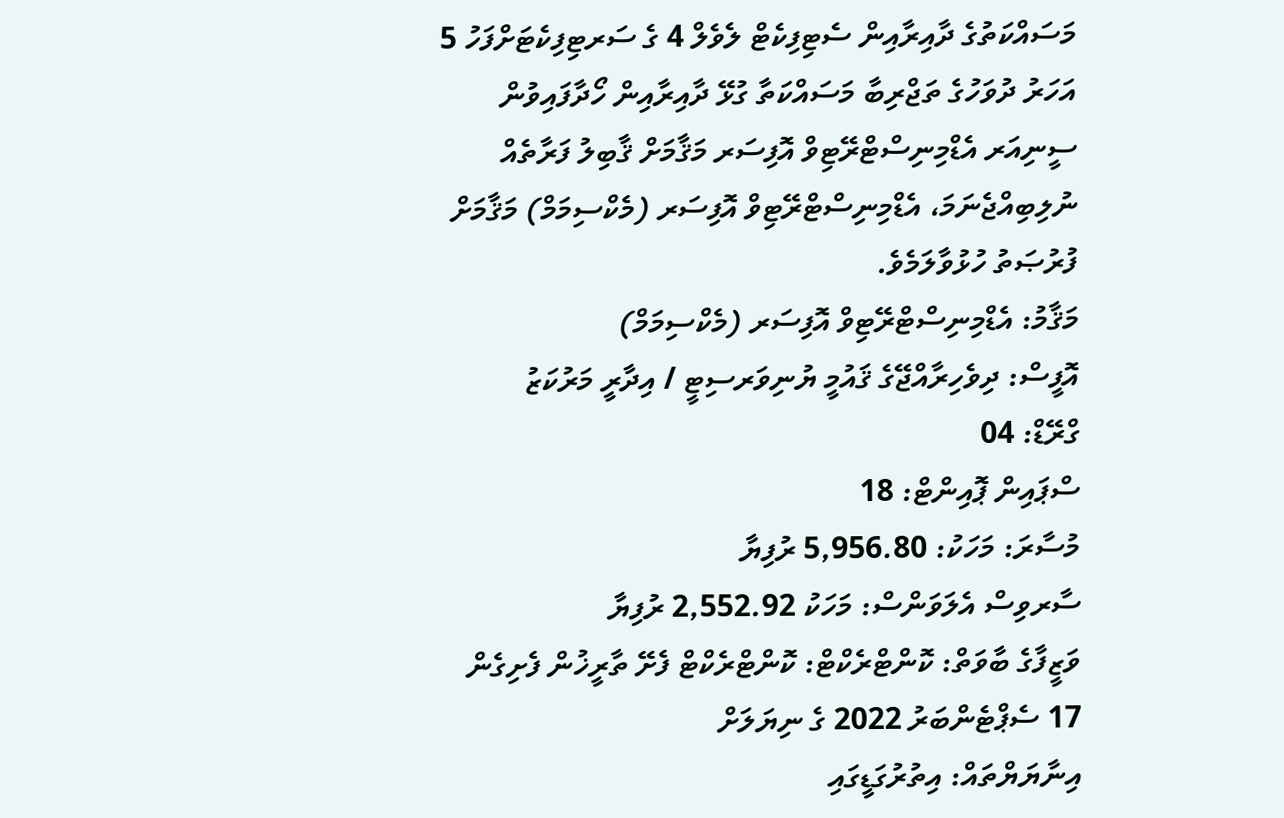މަސައްކަތުގެ ދާއިރާއިން ސެޓިފިކެޓް ލެވެލް 4 ގެ ސަރޓިފިކެޓަށްފަހު 5 އަހަރު ދުވަހުގެ ތަޖްރިބާ މަސައްކަތާ ގުޅޭ ދާއިރާއިން ހޯދާފައިވުން
ސީނިއަރ އެޑްމިނިސްޓްރޭޓިވް އޮފިސަރ މަޤާމަށް ޤާބިލު ފަރާތެއް ނުލިބިއްޖެނަމަ، އެޑްމިނިސްޓްރޭޓިވް އޮފިސަރ (މެކްސިމަމް) މަޤާމަށް ފުރުޞަތު ހުޅުވާލަމެވެ.
މަޤާމު: އެޑްމިނިސްޓްރޭޓިވް އޮފިސަރ (މެކްސިމަމް)
އޮފީސް: ދިވެހިރާއްޖޭގެ ޤައުމީ ޔުނިވަރސިޓީ / އިދާރީ މަރުކަޒު
ގްރޭޑް: 04
ސްޕައިން ޕޮއިންޓް: 18
މުސާރަ: މަހަކު: 5,956.80 ރުފިޔާ
ސާރވިސް އެލަވަންސް: މަހަކު 2,552.92 ރުފިޔާ
ވަޒީފާގެ ބާވަތް: ކޮންޓްރެކްޓް: ކޮންޓްރެކްޓް ފެށޭ ތާރީޚުން ފެށިގެން 17 ސެޕްޓެންބަރު 2022 ގެ ނިޔަލަށް
އިނާޔަޔްތައް: އިތުރުގަޑީގައި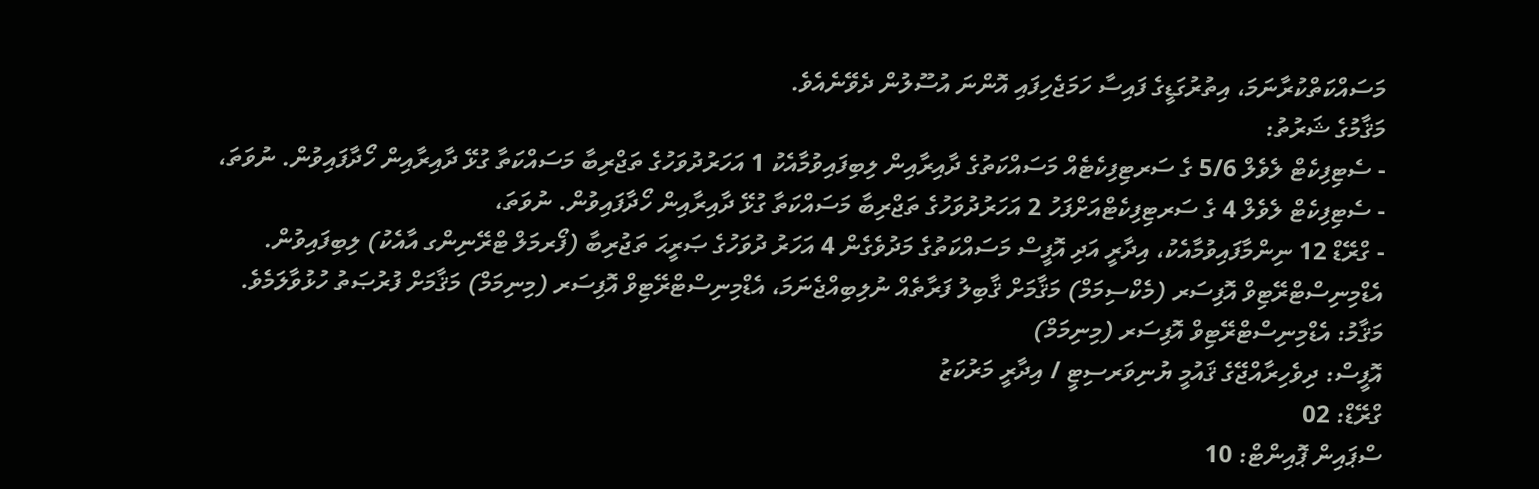މަސައްކަތްކުރާނަމަ، އިތުރުގަޑީގެ ފައިސާ ހަމަޖެހިފައި އޮންނަ އުސޫލުން ދެވޭނެއެވެ.
މަޤާމުގެ ޝަރުތު:
- ސެޓިފިކެޓް ލެވެލް 5/6 ގެ ސަރޓިފިކެޓެއް މަސައްކަތުގެ ދާއިރާއިން ލިބިފައިވުމާއެކު 1 އަހަރުދުވަހުގެ ތަޖްރިބާ މަސައްކަތާ ގުޅޭ ދާއިރާއިން ހޯދާފައިވުން. ނުވަތަ،
- ސެޓިފިކެޓް ލެވެލް 4 ގެ ސަރޓިފިކެޓްއަށްފަހު 2 އަހަރުދުވަހުގެ ތަޖްރިބާ މަސައްކަތާ ގުޅޭ ދާއިރާއިން ހޯދާފައިވުން. ނުވަތަ،
- ގްރޭޑް 12 ނިންމާފައިވުމާއެކު، އިދާރީ އަދި އޮފީސް މަސައްކަތުގެ މަދުވެގެން 4 އަހަރު ދުވަހުގެ ޞަރީޙަ ތަޖުރިބާ (ފޯރމަލް ޓްރޭނިންގ އާއެކު) ލިބިފައިވުން.
އެޑްމިނިސްޓްރޭޓިވް އޮފިސަރ (މެކްސިމަމް) މަޤާމަށް ޤާބިލު ފަރާތެއް ނުލިބިއްޖެނަމަ، އެޑްމިނިސްޓްރޭޓިވް އޮފިސަރ (މިނިމަމް) މަޤާމަށް ފުރުޞަތު ހުޅުވާލަމެވެ.
މަޤާމު: އެޑްމިނިސްޓްރޭޓިވް އޮފިސަރ (މިނިމަމް)
އޮފީސް: ދިވެހިރާއްޖޭގެ ޤައުމީ ޔުނިވަރސިޓީ / އިދާރީ މަރުކަޒު
ގްރޭޑް: 02
ސްޕައިން ޕޮއިންޓް: 10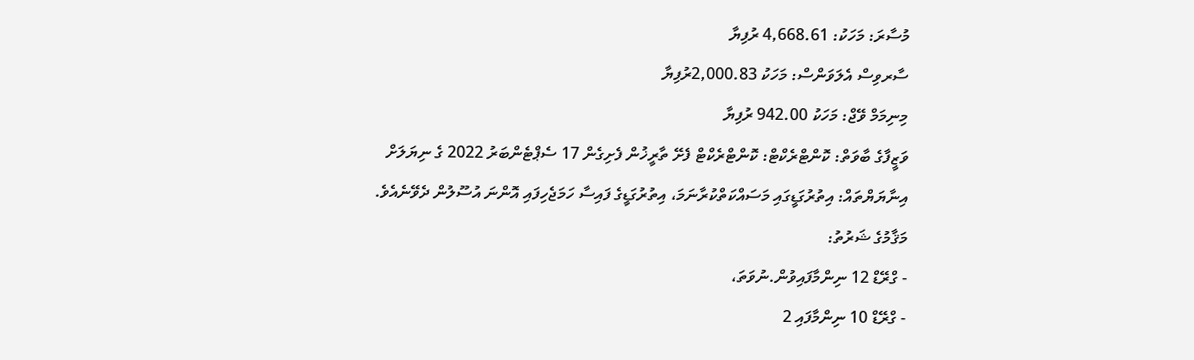މުސާރަ: މަހަކު: 4,668.61 ރުފިޔާ
ސާރވިސް އެލަވަންސް: މަހަކު 2,000.83ރުފިޔާ
މިނިމަމް ވޭޖް: މަހަކު 942.00 ރުފިޔާ
ވަޒީފާގެ ބާވަތް: ކޮންޓްރެކްޓް: ކޮންޓްރެކްޓް ފެށޭ ތާރީޚުން ފެށިގެން 17 ސެޕްޓެންބަރު 2022 ގެ ނިޔަލަށް
އިނާޔަޔްތައް: އިތުރުގަޑީގައި މަސައްކަތްކުރާނަމަ، އިތުރުގަޑީގެ ފައިސާ ހަމަޖެހިފައި އޮންނަ އުސޫލުން ދެވޭނެއެވެ.
މަޤާމުގެ ޝަރުތު:
- ގްރޭޑް 12 ނިންމާފައިވުން.ނުވަތަ،
- ގްރޭޑް 10 ނިންމާފައި 2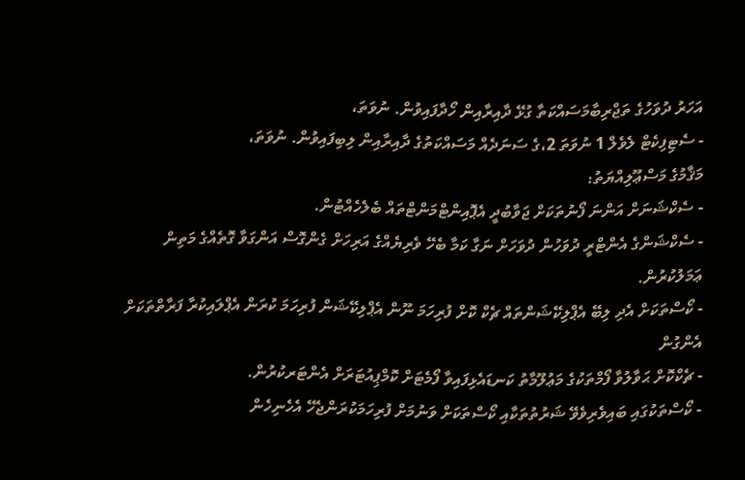އަހަރު ދުވަހުގެ ތަޖްރިބާމަސައްކަތާ ގުޅޭ ދާއިރާއިން ހޯދާފައިވުން. ނުވަތަ،
- ސެޓިފިކެޓް ލެވެލް 1 ނުވަތަ 2،ގެ ސަނަދެއް މަސައްކަތުގެ ދާއިރާއިން ލިބިފައިވުން. ނުވަތަ،
މަޤާމުގެ މަސްޢޫލިއްޔަތު:
- ސެކްޝަނަށް އަންނަ ފޯނުތަކަށް ޖަވާބުދީ އެޕޮއިންޓްމަންޓްތައް ބެލެހެއްޓުން.
- ސެކްޝަންގެ އެންޓްރީ ދުވަހުން ދުވަހަށް ނަގާ ކަމާ ބެހޭ ވެރިޔެއްގެ އަރިހަށް ގެންގޮސް އަންގަވާ ގޮތެއްގެ މަތިން ޢަމަލުކުރުން.
- ކޯސްތަކަށް އެދި ލިބޭ އެޕްލިކޭޝަންތައް ޗެކް ކޮށް ފުރިހަމަ ނޫން އެޕްލިކޭޝަން ފުރިހަމަ ކުރަން އެޕްލައިކުރާ ފަރާތްތަކަށް އެންގުން
- ޗެކްކޮށް ޙަވާލުވާ ފޯމްތަކުގެ މަޢުލޫމާތު ކަނޑައެޅިފައިވާ ފޯމެޓަށް ކޮމްޕިއުޓަރަށް އެންޓަރކުރުން.
- ކޯސްތަކުގައި ބައިވެރިވެވޭ ޝަރުތުތަކާއި ކޯސްތަކަށް ވަނުމަށް ފުރިހަމަކުރަންޖެހޭ އެހެނިހެން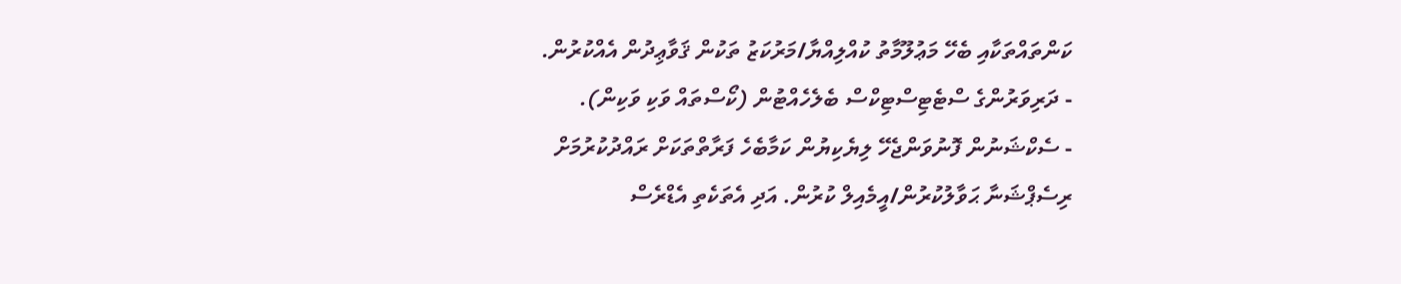ކަންތައްތަކާއި ބެހޭ މަޢުލޫމާތު ކުއްލިއްޔާ/މަރުކަޒު ތަކުން ޤަވާޢިދުން އެއްކުރުން.
- ދަރިވަރުންގެ ސްޓެޓިސްޓިކްސް ބެލެހެއްޓުން (ކޯސްތައް ވަކި ވަކިން).
- ސެކްޝަނުން ފޮނުވަންޖެހޭ ލިޔެކިޔުން ކަމާބެހެ ފަރާތްތަކަށް ރައްދުކުރުމަށް ރިސެޕްޝަނާ ޙަވާލުކުރުން/އީމެއިލް ކުރުން. އަދި އެތަކެތި އެޑްރެސް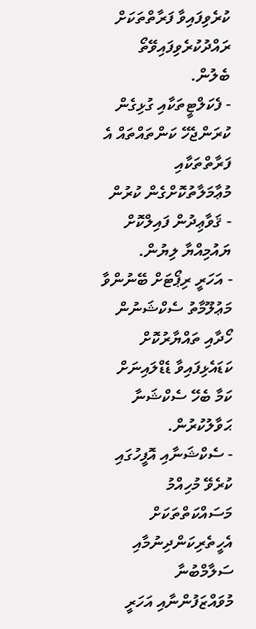ކުރެވިފައިވާ ފަރާތްތަކަށް ރައްދުކުރެވިފައިވޭތޯ ބެލުން.
- ފެކަލްޓީތަކާއި ގުޅިގެން ކުރަންޖެހޭ ކަންތައްތައް އެ ފަރާތްތަކާއި މުޢާމަލާތުކޮށްގެން ކުރުން
- ޤަވާޢިދުން ފައިލްކޮށް ޔައުމިއްޔާ ލިޔުން.
- އަހަރީ ރިޕޯޓަށް ބޭނުންވާ މަޢުލޫމާތު ސެކްޝަނުން ހޯދާއި ތައްޔާރުކޮށް ކަޑައެޅިފައިވާ ޑެޑްލައިނަށް ކަމާ ބެހޭ ސެކްޝަނާ ޙަވާލުކުރުން.
- ސެކްޝަނާއި އޮފީހުގައި ކުރެވޭ މުހިއްމު މަސައްކަތްތަކަށް އެހީތެރިކަންދިނުމާއި ސަލާމްބުނާ މުވައްޒަފުންނާއި އަހަރީ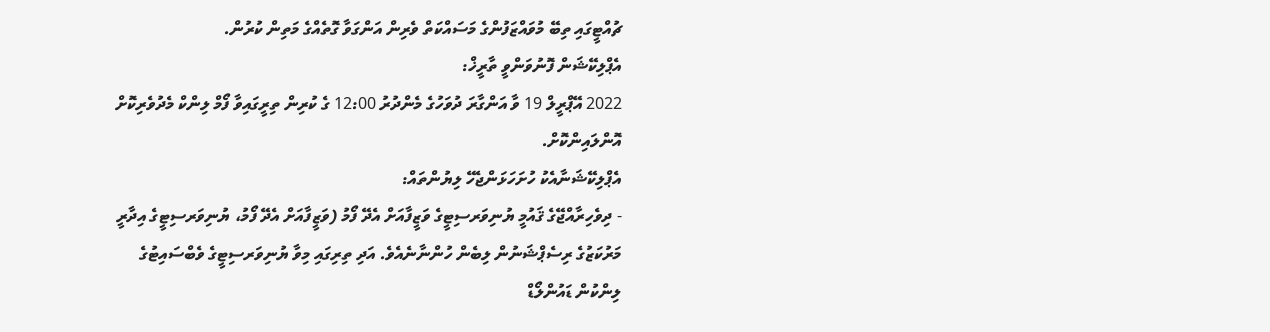ޗުއްޓީގައި ތިބޭ މުވައްޒަފުންގެ މަސައްކަތް ވެރިން އަންގަވާ ގޮތެއްގެ މަތިން ކުރުން.
އެޕްލިކޭޝަން ފޮނުވަންވީ ތާރީޚް:
2022 އޭޕްރީލް 19 ވާ އަންގާރަ ދުވަހުގެ މެންދުރު 12:00 ގެ ކުރިން ތިރީގައިވާ ފޯމް ލިންކް މެދުވެރިކޮށް އޮންލައިންކޮށް.
އެޕްލިކޭޝަނާއެކު ހުށަހަޅަންޖެހޭ ލިޔުންތައް:
- ދިވެހިރާއްޖޭގެ ޤައުމީ ޔުނިވަރސިޓީގެ ވަޒީފާއަށް އެދޭ ފޯމު (ވަޒީފާއަށް އެދޭ ފޯމު، ޔުނިވަރސިޓީގެ އިދާރީ މަރުކަޒުގެ ރިސެޕްޝަނުން ލިބެން ހުންނާނެއެވެ. އަދި ތިރިގައި މިވާ ޔުނިވަރސިޓީގެ ވެބްސައިޓުގެ ލިންކުން ޑައުންލޯޑް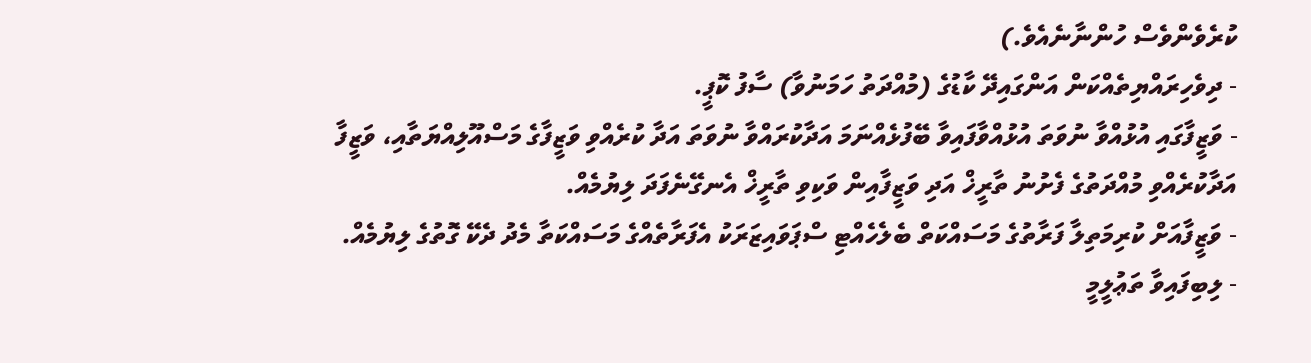ކުރެވެންވެސް ހުންނާނެއެވެ.)
- ދިވެހިރައްޔިތެއްކަން އަންގައިދޭ ކާޑުގެ (މުއްދަތު ހަމަނުވާ) ސާފު ކޮޕީ.
- ވަޒީފާގައި އުޅުއްވާ ނުވަތަ އުޅުއްވާފައިވާ ބޭފުޅެއްނަމަ އަދާކުރައްވާ ނުވަތަ އަދާ ކުރެއްވި ވަޒީފާގެ މަސްއޫލިއްޔަތާއި، ވަޒީފާ އަދާކުރެއްވި މުއްދަތުގެ ފެށުނު ތާރީޚް އަދި ވަޒީފާއިން ވަކިވި ތާރީޚް އެނގޭނެފަދަ ލިޔުމެއް.
- ވަޒީފާއަށް ކުރިމަތިލާ ފަރާތުގެ މަސައްކަތް ބެލެހެއްޓި ސްޕަވައިޒަރަކު އެފަރާތެއްގެ މަސައްކަތާ މެދު ދެކޭ ގޮތުގެ ލިޔުމެއް.
- ލިބިފައިވާ ތަޢުލީމީ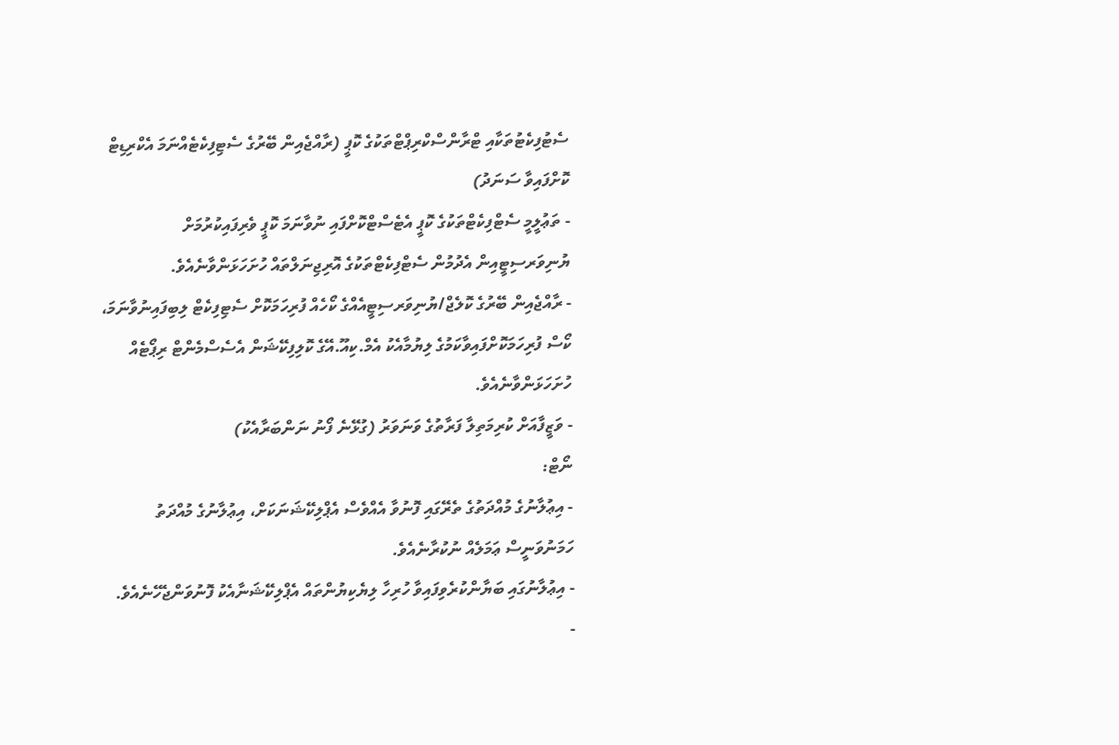ސެޓުފިކެޓުތަކާއި ޓްރާންސްކްރިޕްޓްތަކުގެ ކޮޕީ (ރާއްޖެއިން ބޭރުގެ ސެޓިފިކެޓެއްނަމަ އެކްރިޑިޓް ކޮށްފައިވާ ސަނަދު)
- ތަޢުލީމީ ސެޓްފިކެޓްތަކުގެ ކޮޕީ އެޓެސްޓްކޮށްފައި ނުވާނަމަ ކޮޕީ ވެރިފައިކުރުމަށް ޔުނިވަރސިޓީއިން އެދުމުން ސެޓްފިކެޓްތަކުގެ އޮރިޖިނަލްތައް ހުށަހަޅަންވާނެއެވެ.
- ރާއްޖެއިން ބޭރުގެ ކޮލެޖް/ޔުނިވަރސިޓީއެއްގެ ކޯހެއް ފުރިހަމަކޮށް ސެޓިފިކެޓް ލިބިފައިނުވާނަމަ، ކޯސް ފުރިހަމަކޮށްފައިވާކަމުގެ ލިޔުމާއެކު އެމް.ކިއޫ.އޭގެ ކޮލިފިކޭޝަން އެސެސްމެންޓް ރިޕޯޓެއް ހުށަހަޅަންވާނެއެވެ.
- ވަޒީފާއަށް ކުރިމަތިލާ ފަރާތުގެ ވަނަވަރު (ގުޅޭނެ ފޯނު ނަންބަރާއެކު)
ނޯޓް:
- އިޢުލާނުގެ މުއްދަތުގެ ތެރޭގައި ފޮނުވާ އެއްވެސް އެޕްލިކޭޝަނަކަށް، އިޢުލާނުގެ މުއްދަތު ހަމަނުވަނީސް ޢަމަލެއް ނުކުރާނެއެވެ.
- އިޢުލާނުގައި ބަޔާންކުރެވިފައިވާ ހުރިހާ ލިޔެކިޔުންތައް އެޕްލިކޭޝަނާއެކު ފޮނުވަންޖެހޭނެއެވެ.
-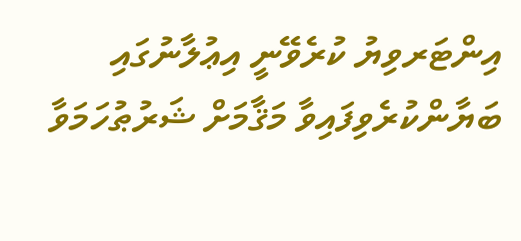އިންޓަރވިޔު ކުރެވޭނީ އިޢުލާނުގައި ބަޔާންކުރެވިފައިވާ މަޤާމަށް ޝަރުޠުހަމަވާ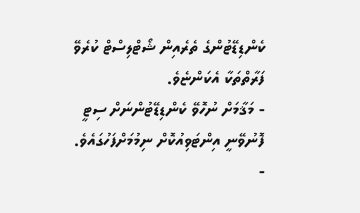ކެންޑިޑޭޓުންގެ ތެރެއިން ޝޯޓްލިސްޓް ކުރެވޭ ފަރާތްތަކާ އެކަންޏެވެ.
- މަޤާމަށް ނުހޮވޭ ކެންޑިޑޭޓުންނަށް ސިޓީ ފޮނުވޭނީ އިންޓަވިއުކޮށް ނިމުމަށްފަހުގައެވެ.
-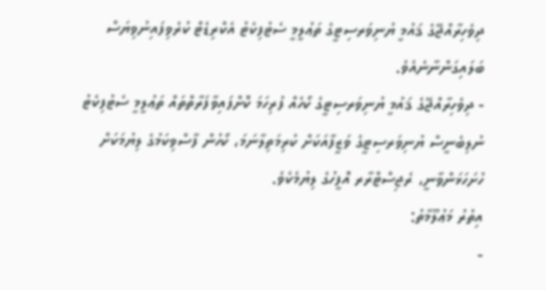ދިވެހިރާއްޖޭގެ ޤައުމީ ޔުނިވަރސިޓީގެ ތަޢުލީމީ ސެޓުފިކެޓު އެކްރިޑެޓް ކުރެވިފައިނުވިޔަސް ބަލައިގަންނާނެއެވެ.
- ދިވެހިރާއްޖޭގެ ޤައުމީ ޔުނިވަރސިޓީގެ ކޯހެއް ފުރިހަމަ ކޮށްފައިވާފަރާތްތައް ތަޢުލީމީ ސެޓުފިކެޓު ނުލިބެނީސް ޔުނިވަރސިޓީގެ ވަޒީފާއަކަށް ކުރިމަތިލާނަމަ، ކޯހުން ފާސްވިކަމުގެ ލިޔުމަކަށް ހުށަހަޅަންވާނީ، ރެޖިސްޓްރާރ އޮފީހުގެ ލިޔުމެކެވެ.
އިތުރު މަޢުލޫމާތު:
-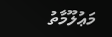މަޢުލޫމާތު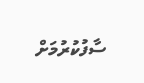ސާފުކުރުމަށް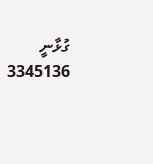ގުޅާނީ 3345136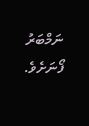ނަމްބަރު ފޯނަށެވެ.